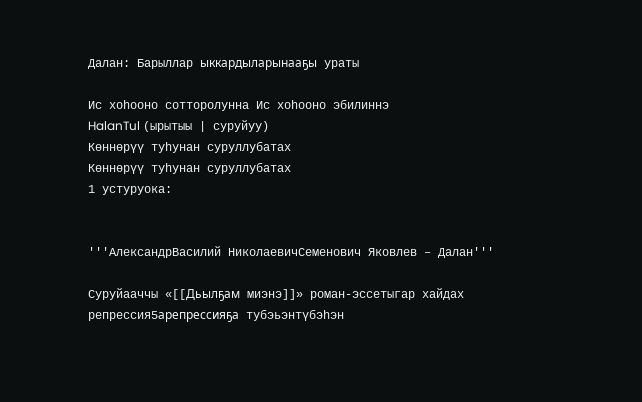Далан: Барыллар ыккардыларынааҕы ураты

Ис хоһооно сотторолунна Ис хоһооно эбилиннэ
HalanTul (ырытыы | суруйуу)
Көннөрүү туһунан суруллубатах
Көннөрүү туһунан суруллубатах
1 устуруока:


'''АлександрВасилий НиколаевичСеменович Яковлев – Далан'''

Суруйааччы «[[Дьылҕам миэнэ]]» роман-эссетыгар хайдах репрессия5арепрессияҕа тубэьэнтүбэһэн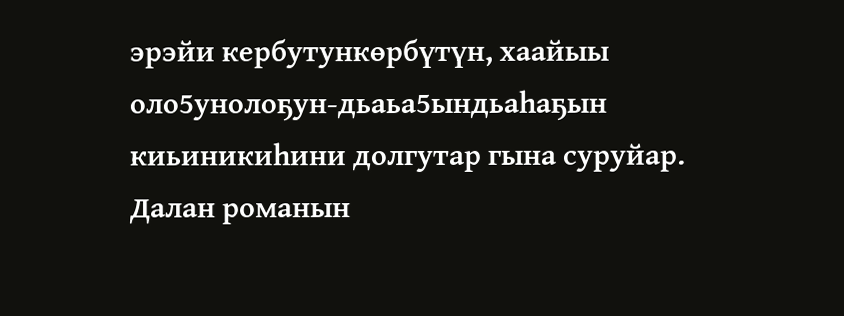эрэйи кербутункөрбүтүн, хаайыы оло5унолоҕун-дьаьа5ындьаһаҕын киьиникиһини долгутар гына суруйар.
Далан романын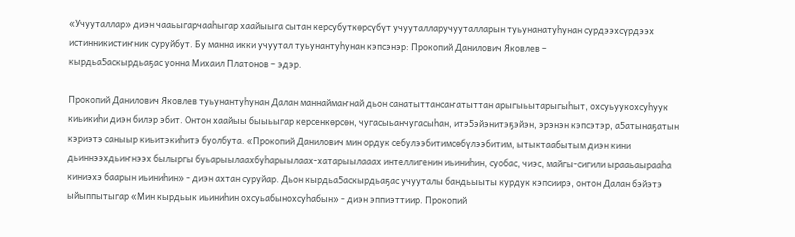«Учууталлар» диэн чааьыгарчааһыгар хаайыыга сытан керсубуткөрсүбүт учууталларучууталларын туьунанатуһунан сурдээхсүрдээх истинникистиҥник суруйбут. Бу манна икки учуутал туьунантуһунан кэпсэнэр: Прокопий Данилович Яковлев –
кырдьа5аскырдьаҕас уонна Михаил Платонов – эдэр.

Прокопий Данилович Яковлев туьунантуһунан Далан маннаймаҥнай дьон санатыттансаҥатыттан арыгыьытарыгыһыт, охсуьуукохсуһуук киьикиһи диэн билэр эбит. Онтон хаайыы быыьыгар керсенкөрсөн, чугасыьанчугасыһан, итэ5эйэнитэҕэйэн, эрэнэн кэпсэтэр, а5атынаҕатын кэриэтэ саныыр киьитэкиһитэ буолбута. «Прокопий Данилович мин ордук себулээбитимсөбүлээбитим, ытыктаабытым диэн кини дьиннээхдьиҥнээх былыргы буьарыылаахбуһарыылаах-хатарыылааах интеллигенин иьиниһин, суобас, чиэс, майгы-сигили ырааьаырааһа киниэхэ баарын иьиниһин» - диэн ахтан суруйар. Дьон кырдьа5аскырдьаҕас учууталы бандьыыты курдук кэпсиирэ, онтон Далан бэйэтэ ыйыппытыгар «Мин кырдьык иьиниһин охсуьабынохсуһабын» - диэн эппиэттиир. Прокопий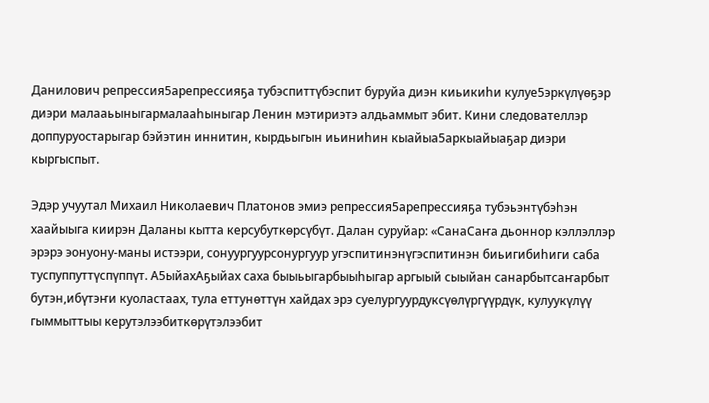Данилович репрессия5арепрессияҕа тубэспиттүбэспит буруйа диэн киьикиһи кулуе5эркүлүөҕэр диэри малааьыныгармалааһыныгар Ленин мэтириэтэ алдьаммыт эбит. Кини следователлэр доппуруостарыгар бэйэтин иннитин, кырдьыгын иьиниһин кыайыа5аркыайыаҕар диэри кыргыспыт.

Эдэр учуутал Михаил Николаевич Платонов эмиэ репрессия5арепрессияҕа тубэьэнтүбэһэн хаайыыга киирэн Даланы кытта керсубуткөрсүбүт. Далан суруйар: «СанаСаҥа дьоннор кэллэллэр эрэрэ эонуону-маны истээри, сонуургуурсонургуур угэспитинэнүгэспитинэн биьигибиһиги саба туспуппуттүспүппүт. А5ыйахАҕыйах саха быыьыгарбыыһыгар аргыый сыыйан санарбытсаҥарбыт бутэн,ибүтэҥи куоластаах, тула еттунөттүн хайдах эрэ суелургуурдуксүөлүргүүрдүк, кулуукүлүү гыммыттыы керутэлээбиткөрүтэлээбит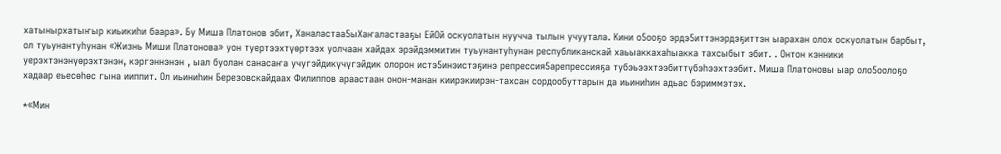хатынырхатыҥыр киьикиһи баара». Бу Миша Платонов эбит, Ханаластаа5ыХаҥаластааҕы ЕйОй оскуолатын нуучча тылын учуутала. Кини о5ооҕо эрдэ5иттэнэрдэҕиттэн ыарахан олох оскуолатын барбыт, ол туьунантуһунан «Жизнь Миши Платонова» уон туертээхтүөртээх уолчаан хайдах эрэйдэммитин туьунантуһунан республиканскай хаьыаккахаһыакка тахсыбыт эбит. . Онтон кэнники уерэхтэнэнүөрэхтэнэн, кэргэннэнэн , ыал буолан санасаҥа учугэйдикүчүгэйдик олорон истэ5инэистэҕинэ репрессия5арепрессияҕа тубэьээхтээбиттүбэһээхтээбит. Миша Платоновы ыар оло5оолоҕо хадаар еьесөһөс гына ииппит. Ол иьиниһин Березовскайдаах Филиппов араастаан онон-манан киирэкиирэн-тахсан сордообуттарын да иьиниһин адьас бэриммэтэх.

*«Мин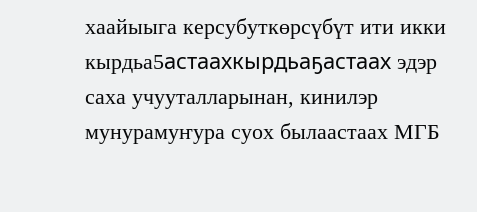хаайыыга керсубуткөрсүбүт ити икки кырдьа5астаахкырдьаҕастаах эдэр саха учууталларынан, кинилэр мунурамуҥура суох былаастаах МГБ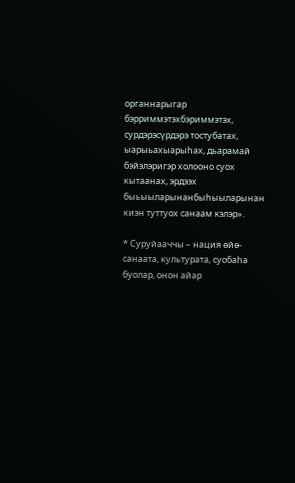органнарыгар бэрриммэтэхбэриммэтэх, сурдэрэсүрдэрэ тостубатах, ыарыьахыарыһах, дьарамай бэйэлэригэр холооно суох кытаанах, эрдээх быьыыларынанбыһыыларынан киэн туттуох санаам кэлэр».

* Суруйааччы – нация өйө-санаата, культурата, суобаһа буолар, онон айар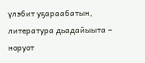үлэбит уҕараабатын, литература дьадайыыта – норуот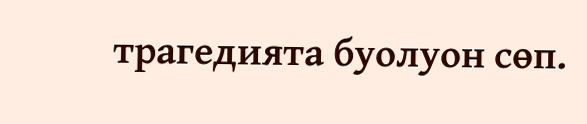трагедията буолуон сөп.